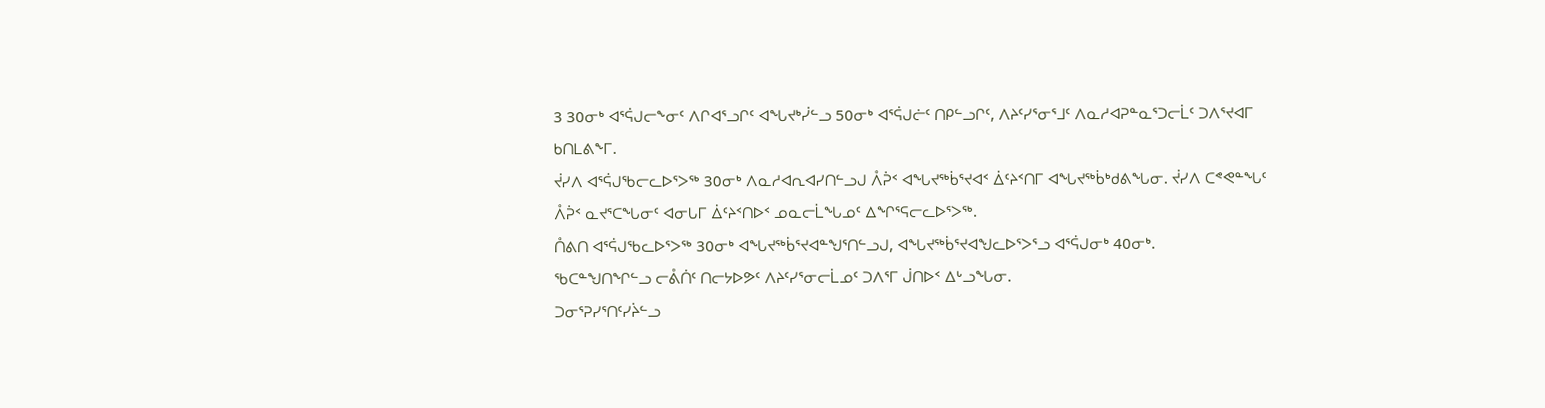3 30ᓂᒃ ᐊᕐᕌᒍᓕᖕᓂᑦ ᐱᒋᐊᕐᓗᒋᑦ ᐊᖓᔪᒃᓰᓪᓗ 50ᓂᒃ ᐊᕐᕌᒍᓖᑦ ᑎᑭᓪᓗᒋᑦ, ᐱᔨᑦᓯᕐᓂᕐᒧᑦ ᐱᓇᓱᐊᕈᓐᓇᕐᑐᓕᒫᑦ ᑐᐱᕐᔪᐊᒥ ᑲᑎᒪᕕᖕᒥ.
ᔫᓯᐱ ᐊᕐᕌᒍᖃᓕᓚᐅᕐᐳᖅ 30ᓂᒃ ᐱᓇᓱᐊᕆᐊᓯᑎᓪᓗᒍ ᐰᕉᑉ ᐊᖓᔪᖅᑳᕐᔪᐊᑉ ᐄᑦᔨᑉᑎᒥ ᐊᖓᔪᖅᑳᒃᑯᕕᖓᓂ. ᔫᓯᐱ ᑕᕝᕙᓐᖓᑦ ᐰᕉᑉ ᓇᔪᕐᑕᖓᓂᑦ ᐊᓂᒐᒥ ᐄᑦᔨᑉᑎᐅᑉ ᓄᓇᓕᒫᖓᓄᑦ ᐃᖏᕐᕋᓕᓚᐅᕐᐳᖅ.
ᑍᕕᑎ ᐊᕐᕌᒍᖃᓚᐅᕐᐳᖅ 30ᓂᒃ ᐊᖓᔪᖅᑳᕐᔪᐊᓐᖑᕐᑎᓪᓗᒍ, ᐊᖓᔪᖅᑳᕐᔪᐊᖑᓚᐅᕐᐳᕐᓗ ᐊᕐᕌᒍᓂᒃ 40ᓂᒃ.
ᖃᑕᓐᖑᑎᖏᓪᓗ ᓕᕔᑏᑦ ᑎᓕᔭᐅᕗᑦ ᐱᔨᑦᓯᕐᓂᓕᒫᓄᑦ ᑐᐱᕐᒥ ᒎᑎᐅᑉ ᐃᒡᓗᖓᓂ.
ᑐᓂᕐᕈᓯᕐᑎᑦᓯᔩᓪᓗ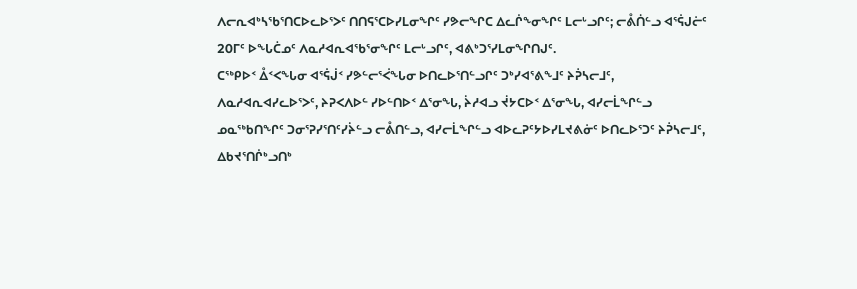ᐱᓕᕆᐊᒃᓴᖃᕐᑎᑕᐅᓚᐅᕐᐳᑦ ᑎᑎᕋᕐᑕᐅᓯᒪᓂᖏᑦ ᓯᕗᓕᖏᑕ ᐃᓚᒌᖕᓂᖏᑦ ᒪᓕᒡᓗᒋᑦ; ᓕᕔᑏᓪᓗ ᐊᕐᕌᒍᓖᑦ 20ᒥᑦ ᐅᖓᑖᓄᑦ ᐱᓇᓱᐊᕆᐊᖃᕐᓂᖏᑦ ᒪᓕᒡᓗᒋᑦ, ᐊᕕᒃᑐᕐᓯᒪᓂᖏᑎᒍᑦ.
ᑕᖅᑭᐅᑉ ᐂᑉᐸᖓᓂ ᐊᕐᕌᒎᑉ ᓯᕗᓪᓕᕐᐹᖓᓂ ᐅᑎᓚᐅᕐᑎᓪᓗᒋᑦ ᑐᒃᓯᐊᕐᕕᖕᒧᑦ ᔨᕉᓴᓕᒧᑦ, ᐱᓇᓱᐊᕆᐊᓯᓚᐅᕐᐳᑦ, ᔨᕈᐸᐱᐅᓪ ᓯᐅᓪᑎᐅᑉ ᐃᕐᓂᖓ, ᔩᓱᐊᓗ ᔫᔭᑕᐅᑉ ᐃᕐᓂᖓ, ᐊᓯᓕᒫᖏᓪᓗ ᓄᓇᖅᑲᑎᖏᑦ ᑐᓂᕐᕈᓯᕐᑎᑦᓯᔩᓪᓗ ᓕᕔᑎᓪᓗ, ᐊᓯᓕᒫᖏᓪᓗ ᐊᐅᓚᕈᑦᔭᐅᓯᒪᔪᕕᓃᑦ ᐅᑎᓚᐅᕐᑐᑦ ᔨᕉᓴᓕᒧᑦ, ᐃᑲᔪᕐᑎᒌᒃᓗᑎᒃ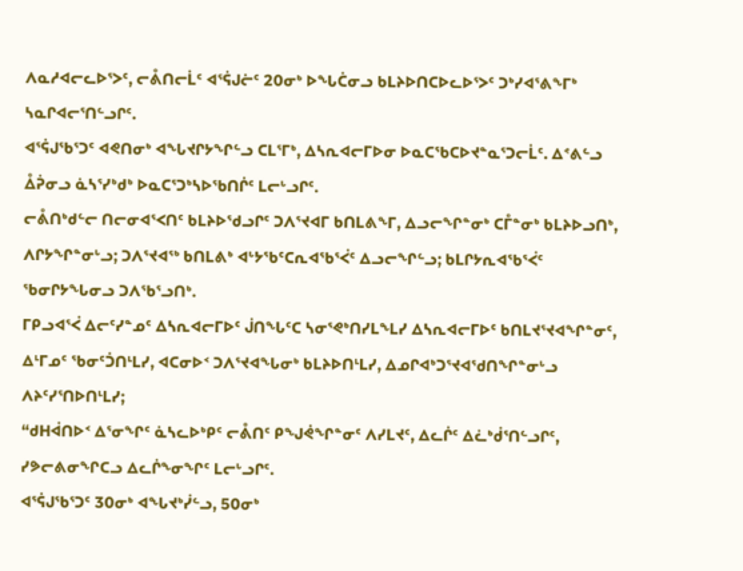ᐱᓇᓱᐊᓕᓚᐅᕐᐳᑦ, ᓕᕔᑎᓕᒫᑦ ᐊᕐᕌᒍᓖᑦ 20ᓂᒃ ᐅᖓᑖᓂᓗ ᑲᒪᔨᐅᑎᑕᐅᓚᐅᕐᐳᑦ ᑐᒃᓯᐊᕐᕕᖕᒥᒃ ᓴᓇᒋᐊᓕᕐᑎᓪᓗᒋᑦ.
ᐊᕐᕌᒍᖃᕐᑐᑦ ᐊᕙᑎᓂᒃ ᐊᖓᔪᒋᔭᖏᓪᓗ ᑕᒪᕐᒥᒃ, ᐃᓴᕆᐊᓕᒥᐅᓂ ᐅᓇᑕᖃᑕᐅᔪᓐᓇᕐᑐᓕᒫᑦ. ᐃᕝᕕᓪᓗ ᐂᕉᓂᓗ ᓈᓴᕐᓯᒃᑯᒃ ᐅᓇᑕᕐᑐᒃᓴᐅᖃᑎᒌᑦ ᒪᓕᒡᓗᒋᑦ.
ᓕᕔᑎᒃᑯᓪᓕ ᑎᓕᓂᐊᕐᐸᑎᑦ ᑲᒪᔨᐅᖁᓗᒋᑦ ᑐᐱᕐᔪᐊᒥ ᑲᑎᒪᕕᖕᒥ, ᐃᓗᓕᖏᓐᓂᒃ ᑕᒤᓐᓂᒃ ᑲᒪᔨᐅᓗᑎᒃ, ᐱᒋᔭᖏᓐᓂᒡᓗ; ᑐᐱᕐᔪᐊᖅ ᑲᑎᒪᕕᒃ ᐊᒡᔭᖃᑦᑕᕆᐊᖃᕐᐹᑦ ᐃᓗᓕᖏᓪᓗ; ᑲᒪᒋᔭᕆᐊᖃᕐᐹᑦ ᖃᓂᒋᔭᖓᓂᓗ ᑐᐱᖃᕐᓗᑎᒃ.
ᒥᑭᓗᐊᕐᐹ ᐃᓕᑦᓯᓐᓄᑦ ᐃᓴᕆᐊᓕᒥᐅᑦ ᒎᑎᖓᑦᑕ ᓴᓂᕐᕙᒃᑎᓯᒪᖕᒪᓯ ᐃᓴᕆᐊᓕᒥᐅᑦ ᑲᑎᒪᔪᕐᔪᐊᖏᓐᓂᑦ, ᐃᒻᒥᓄᑦ ᖃᓂᑦᑑᑎᒻᒪᓯ, ᐊᑕᓂᐅᑉ ᑐᐱᕐᔪᐊᖓᓂᒃ ᑲᒪᔨᐅᑎᒻᒪᓯ, ᐃᓄᒋᐊᒃᑐᕐᔪᐊᖁᑎᖏᓐᓂᒡᓗ ᐱᔨᑦᓯᕐᑎᐅᑎᒻᒪᓯ;
“ᑯᕼᐋᑎᐅᑉ ᐃᕐᓂᖏᑦ ᓈᓴᓚᐅᒃᑭᑦ ᓕᕔᑎᑦ ᑭᖑᕚᖏᓐᓂᑦ ᐱᓯᒪᔪᑦ, ᐃᓚᒌᑦ ᐃᓛᒃᑰᕐᑎᓪᓗᒋᑦ, ᓯᕗᓕᕕᓂᖏᑕᓗ ᐃᓚᒌᖕᓂᖏᑦ ᒪᓕᒡᓗᒋᑦ.
ᐊᕐᕌᒍᖃᕐᑐᑦ 30ᓂᒃ ᐊᖓᔪᒃᓰᓪᓗ, 50ᓂᒃ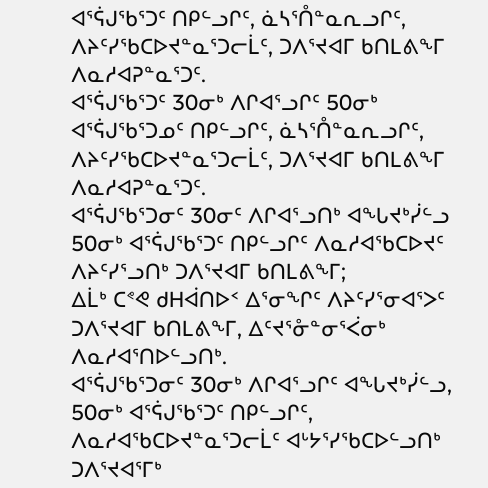ᐊᕐᕌᒍᖃᕐᑐᑦ ᑎᑭᓪᓗᒋᑦ, ᓈᓴᕐᑍᓐᓇᕆᓗᒋᑦ, ᐱᔨᑦᓯᖃᑕᐅᔪᓐᓇᕐᑐᓕᒫᑦ, ᑐᐱᕐᔪᐊᒥ ᑲᑎᒪᕕᖕᒥ ᐱᓇᓱᐊᕈᓐᓇᕐᑐᑦ.
ᐊᕐᕌᒍᖃᕐᑐᑦ 30ᓂᒃ ᐱᒋᐊᕐᓗᒋᑦ 50ᓂᒃ ᐊᕐᕌᒍᖃᕐᑐᓄᑦ ᑎᑭᓪᓗᒋᑦ, ᓈᓴᕐᑍᓐᓇᕆᓗᒋᑦ, ᐱᔨᑦᓯᖃᑕᐅᔪᓐᓇᕐᑐᓕᒫᑦ, ᑐᐱᕐᔪᐊᒥ ᑲᑎᒪᕕᖕᒥ ᐱᓇᓱᐊᕈᓐᓇᕐᑐᑦ.
ᐊᕐᕌᒍᖃᕐᑐᓂᑦ 30ᓂᑦ ᐱᒋᐊᕐᓗᑎᒃ ᐊᖓᔪᒃᓰᓪᓗ 50ᓂᒃ ᐊᕐᕌᒍᖃᕐᑐᑦ ᑎᑭᓪᓗᒋᑦ ᐱᓇᓱᐊᖃᑕᐅᔪᑦ ᐱᔨᑦᓯᕐᓗᑎᒃ ᑐᐱᕐᔪᐊᒥ ᑲᑎᒪᕕᖕᒥ;
ᐃᒫᒃ ᑕᕝᕙ ᑯᕼᐋᑎᐅᑉ ᐃᕐᓂᖏᑦ ᐱᔨᑦᓯᕐᓂᐊᕐᐳᑦ ᑐᐱᕐᔪᐊᒥ ᑲᑎᒪᕕᖕᒥ, ᐃᑦᔪᕐᓁᓐᓂᕐᐹᓂᒃ ᐱᓇᓱᐊᕐᑎᐅᓪᓗᑎᒃ.
ᐊᕐᕌᒍᖃᕐᑐᓂᑦ 30ᓂᒃ ᐱᒋᐊᕐᓗᒋᑦ ᐊᖓᔪᒃᓰᓪᓗ, 50ᓂᒃ ᐊᕐᕌᒍᖃᕐᑐᑦ ᑎᑭᓪᓗᒋᑦ, ᐱᓇᓱᐊᖃᑕᐅᔪᓐᓇᕐᑐᓕᒫᑦ ᐊᒡᔭᕐᓯᖃᑕᐅᓪᓗᑎᒃ ᑐᐱᕐᔪᐊᕐᒥᒃ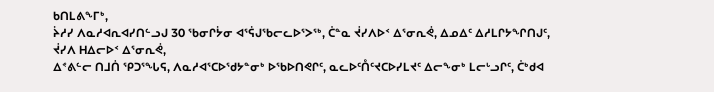ᑲᑎᒪᕕᖕᒥᒃ,
ᔩᓱᓯ ᐱᓇᓱᐊᕆᐊᓯᑎᓪᓗᒍ 30 ᖃᓂᒋᔮᓂ ᐊᕐᕌᒍᖃᓕᓚᐅᕐᐳᖅ, ᑖᓐᓇ ᔫᓯᐱᐅᑉ ᐃᕐᓂᕆᕚ, ᐃᓄᐃᑦ ᐃᓱᒪᒋᔭᖏᑎᒍᑦ, ᔫᓯᐱ ᕼᐃᓕᐅᑉ ᐃᕐᓂᕆᕚ,
ᐃᕝᕕᓪᓕ ᑎᒧᑏ ᕿᑐᕐᖓᕋ, ᐱᓇᓱᐊᕐᑕᐅᖁᔭᓐᓂᒃ ᐅᖃᐅᑎᕙᒋᑦ, ᓇᓚᐅᑦᑍᑦᔪᑕᐅᓯᒪᔪᑦ ᐃᓕᖕᓂᒃ ᒪᓕᒡᓗᒋᑦ, ᑖᒃᑯᐊ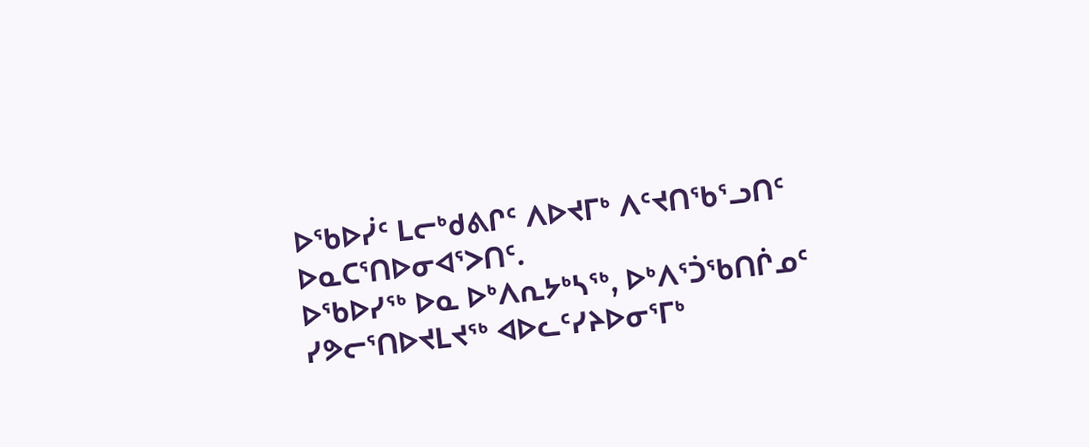ᐅᖃᐅᓰᑦ ᒪᓕᒃᑯᕕᒋᑦ ᐱᐅᔪᒥᒃ ᐱᑦᔪᑎᖃᕐᓗᑎᑦ ᐅᓇᑕᕐᑎᐅᓂᐊᕐᐳᑎᑦ.
ᐅᖃᐅᓯᖅ ᐅᓇ ᐅᒃᐱᕆᔭᒃᓴᖅ, ᐅᒃᐱᕐᑑᖃᑎᒌᓄᑦ ᓯᕗᓕᕐᑎᐅᔪᒪᔪᖅ ᐊᐅᓚᑦᓯᔨᐅᓂᕐᒥᒃ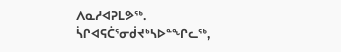ᐱᓇᓱᐊᕈᒪᕗᖅ.
ᓵᒋᐊᕋᑖᕐᓂᑰᔪᒃᓴᐅᓐᖏᓚᖅ,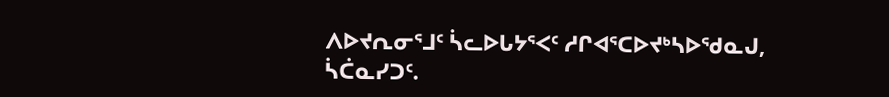ᐱᐅᔪᕆᓂᕐᒧᑦ ᓵᓚᐅᒐᔭᕐᐸᑦ ᓱᒋᐊᕐᑕᐅᔪᒃᓴᐅᖁᓇᒍ, ᓵᑖᓇᓯᑐᑦ.